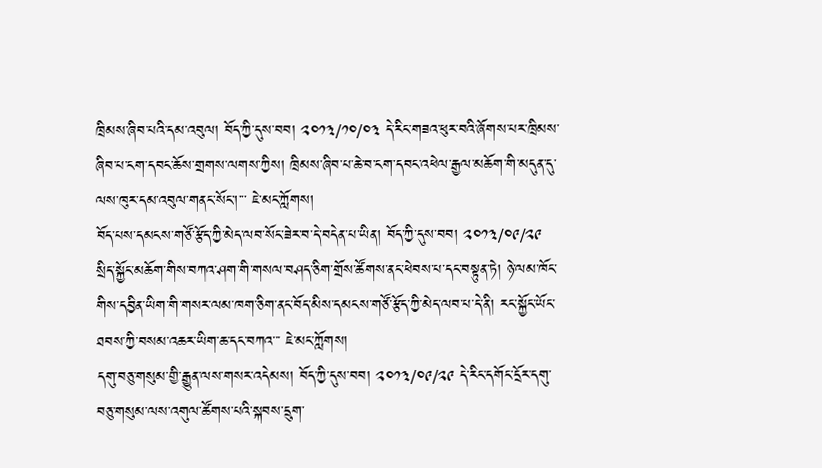ཁྲིམས་ཞིབ་པའི་དམ་འབུལ། བོད་ཀྱི་དུས་བབ། ༢༠༡༣/༡༠/༠༣ དེ་རིང་གཟའ་ཕུར་བའི་ཞོགས་པར་ཁྲིམས་ཞིབ་པ་ངག་དབང་ཆོས་གྲགས་ལགས་ཀྱིས། ཁྲིམས་ཞིབ་པ་ཆེ་བ་ངག་དབང་འཕེལ་རྒྱལ་མཆོག་གི་མདུན་དུ་ལས་ཁུར་དམ་འབུལ་གནང་སོང་།་་་ ཇེ་མང་ཀློགས།
བོད་པས་དམངས་གཙོ་རྩོད་ཀྱི་མེད་ལབ་སོང་ཟེར་བ་དེ་བདེན་པ་ཡིན། བོད་ཀྱི་དུས་བབ། ༢༠༡༣/༠༩/༢༩ སྲིད་སྐྱོང་མཆོག་གིས་བཀའ་ཤག་གི་གསལ་བཤད་ཅིག་གྲོས་ཚོགས་ནང་ཕེབས་པ་དང་བསྟུན་ཏེ། ཉེ་ལམ་ཁོང་གིས་དབྱིན་ཡིག་གི་གསར་ལམ་ཁག་ཅིག་ནང་བོད་མིས་དམངས་གཙོ་རྩོད་ཀྱི་མེད་ལབ་པ་དེ་ནི། རང་སྐྱོང་ཡོང་ཐབས་ཀྱི་བསམ་འཆར་ཡིག་ཆ་དང་བཀའ་་་ ཇེ་མང་ཀློགས།
དགུ་བཅུ་གསུམ་གྱི་རྒྱུན་ལས་གསར་འདེམས། བོད་ཀྱི་དུས་བབ། ༢༠༡༣/༠༩/༢༩ དེ་རིང་དགོང་དྲོར་དགུ་བཅུ་གསུམ་ལས་འགུལ་ཚོགས་པའི་སྐབས་དྲུག་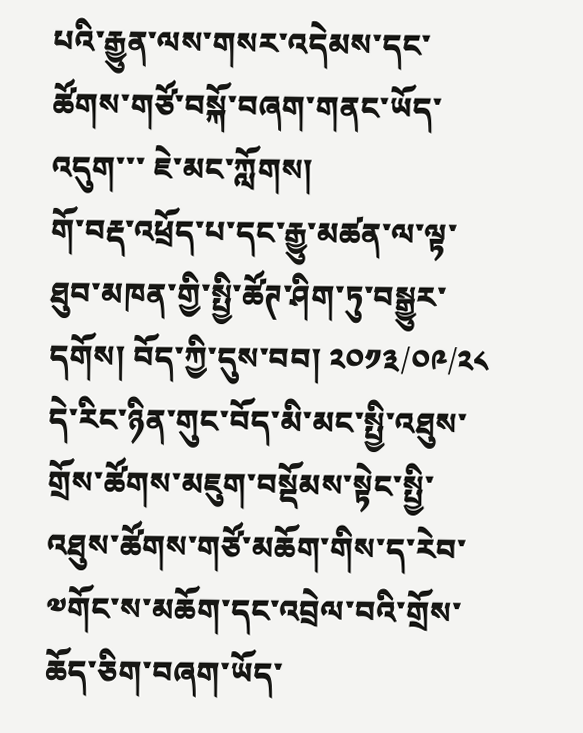པའི་རྒྱུན་ལས་གསར་འདེམས་དང་ཚོགས་གཙོ་བསྐོ་བཞག་གནང་ཡོད་འདུག་་་ ཇེ་མང་ཀློགས།
གོ་བརྡ་འཕྲོད་པ་དང་རྒྱུ་མཚན་ལ་ལྟ་ཐུབ་མཁན་གྱི་སྤྱི་ཚོཊ་ཤིག་ཏུ་བསྒྱུར་དགོས། བོད་ཀྱི་དུས་བབ། ༢༠༡༣/༠༩/༢༨ དེ་རིང་ཉིན་གུང་བོད་མི་མང་སྤྱི་འཐུས་གྲོས་ཚོགས་མཇུག་བསྡོམས་སྟེང་སྤྱི་འཐུས་ཚོགས་གཙོ་མཆོག་གིས་ད་རེབ་༧གོང་ས་མཆོག་དང་འབྲེལ་བའི་གྲོས་ཆོད་ཅིག་བཞག་ཡོད་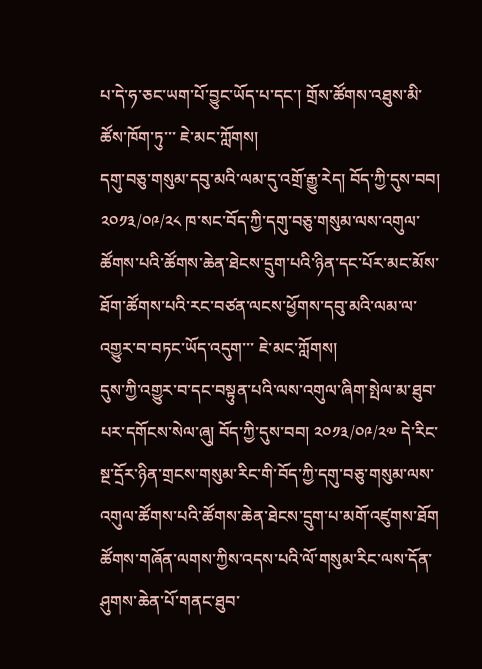པ་དེ་ཧ་ཅང་ཡག་པོ་བྱུང་ཡོད་པ་དང་། གྲོས་ཚོགས་འཐུས་མི་ཚོས་ཁོག་ཏུ་་་ ཇེ་མང་ཀློགས།
དགུ་བཅུ་གསུམ་དབུ་མའི་ལམ་དུ་འགྲོ་རྒྱུ་རེད། བོད་ཀྱི་དུས་བབ། ༢༠༡༣/༠༩/༢༨ ཁ་སང་བོད་ཀྱི་དགུ་བཅུ་གསུམ་ལས་འགུལ་ཚོགས་པའི་ཚོགས་ཆེན་ཐེངས་དྲུག་པའི་ཉིན་དང་པོར་མང་མོས་ཐོག་ཚོགས་པའི་རང་བཙན་ལངས་ཕྱོགས་དབུ་མའི་ལམ་ལ་འགྱུར་བ་བཏང་ཡོད་འདུག་་་ ཇེ་མང་ཀློགས།
དུས་ཀྱི་འགྱུར་བ་དང་བསྟུན་པའི་ལས་འགུལ་ཞིག་སྤེལ་མ་ཐུབ་པར་དགོངས་སེལ་ཞུ། བོད་ཀྱི་དུས་བབ། ༢༠༡༣/༠༩/༢༧ དེ་རིང་སྔ་དྲོར་ཉིན་གྲངས་གསུམ་རིང་གི་བོད་ཀྱི་དགུ་བཅུ་གསུམ་ལས་འགུལ་ཚོགས་པའི་ཚོགས་ཆེན་ཐེངས་དྲུག་པ་མགོ་འཛུགས་ཐོག ཚོགས་གཞོན་ལགས་ཀྱིས་འདས་པའི་ལོ་གསུམ་རིང་ལས་དོན་ཤུགས་ཆེན་པོ་གནང་ཐུབ་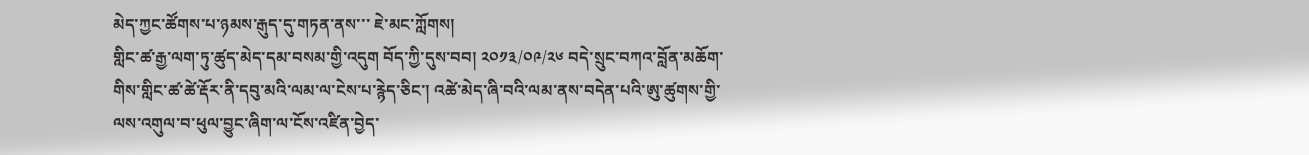མེད་ཀྱང་ཚོགས་པ་ཉམས་རྒུད་དུ་གཏན་ནས་་་ ཇེ་མང་ཀློགས།
གླིང་ཚ་རྒྱ་ལག་ཏུ་ཚུད་མེད་དམ་བསམ་གྱི་འདུག བོད་ཀྱི་དུས་བབ། ༢༠༡༣/༠༩/༢༦ བདེ་སྲུང་བཀའ་བློན་མཆོག་གིས་གླིང་ཚ་ཚེ་རྡོར་ནི་དབུ་མའི་ལམ་ལ་ངེས་པ་རྙེད་ཅིང་། འཚེ་མེད་ཞི་བའི་ལམ་ནས་བདེན་པའི་ཨུ་ཚུགས་གྱི་ལས་འགུལ་བ་ཕུལ་བྱུང་ཞིག་ལ་ངོས་འཛིན་བྱེད་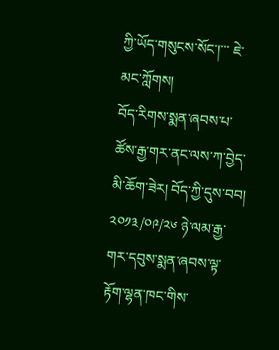ཀྱི་ཡོད་གསུངས་སོང་།་་་ ཇེ་མང་ཀློགས།
བོད་རིགས་སྨན་ཞབས་པ་ཚོས་རྒྱ་གར་ནང་ལས་ཀ་བྱེད་མི་ཆོག་ཟེར། བོད་ཀྱི་དུས་བབ། ༢༠༡༣/༠༩/༢༦ ཉེ་ལམ་རྒྱ་གར་དབུས་སྨན་ཞབས་ལྟ་རྟོག་ལྷན་ཁང་གིས་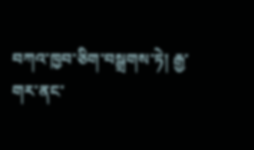བཀའ་ཁྱབ་ཅིག་བསྒྲགས་ཏེ། རྒྱ་གར་ནང་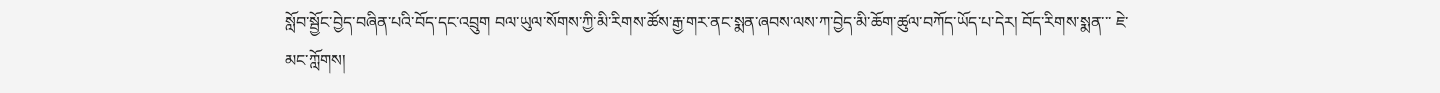སློབ་སྦྱོང་བྱེད་བཞིན་པའི་བོད་དང་འབྲུག བལ་ཡུལ་སོགས་ཀྱི་མི་རིགས་ཚོས་རྒྱ་གར་ནང་སྨན་ཞབས་ལས་ཀ་བྱེད་མི་ཆོག་ཚུལ་བཀོད་ཡོད་པ་དེར། བོད་རིགས་སྨན་་་ ཇེ་མང་ཀློགས།